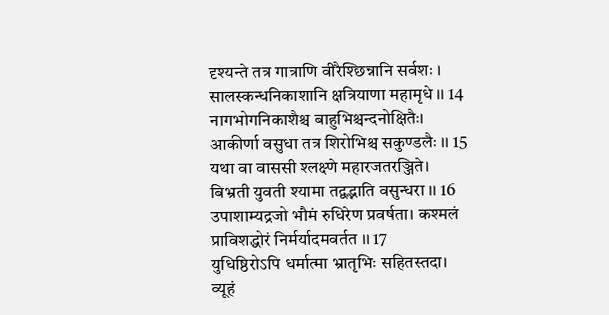दृश्यन्ते तत्र गात्राणि वीरैश्छिन्नानि सर्वशः । सालस्कन्धनिकाशानि क्षत्रियाणा महामृधे ।। 14
नागभोगनिकाशैश्च बाहुभिश्चन्दनोक्षितैः। आकीर्णा वसुधा तत्र शिरोभिश्च सकुण्डलैः ।। 15
यथा वा वाससी श्लक्ष्णे महारजतरञ्जिते। बिभ्रती युवती श्यामा तद्वद्भाति वसुन्धरा ।। 16
उपाशाम्यद्रजो भौमं रुधिरेण प्रवर्षता। कश्मलं प्राविशद्धोरं निर्मर्यादमवर्तत ।। 17
युधिष्ठिरोऽपि धर्मात्मा भ्रातृभिः सहितस्तदा। व्यूहं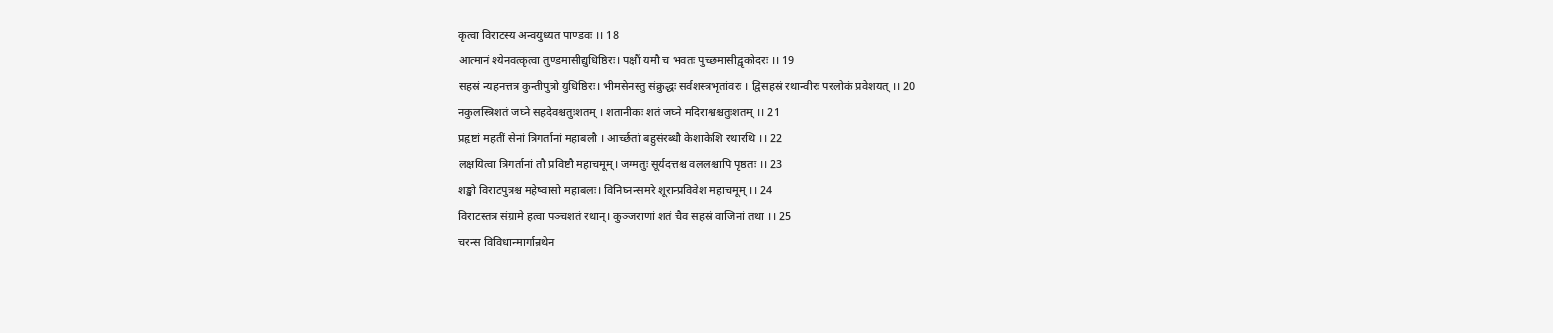कृत्वा विराटस्य अन्वयुध्यत पाण्डवः ।। 18
आत्मानं श्येनवत्कृत्वा तुण्डमासीद्युधिष्ठिरः। पक्षौं यमौ च भवतः पुच्छमासीद्वृकोदरः ।। 19
सहस्रं न्यहनत्तत्र कुन्तीपुत्रो युधिष्ठिरः। भीमसेनस्तु संक्रुद्धः सर्वशस्त्रभृतांवरः । द्विसहस्रं रथान्वीरः परलोकं प्रवेशयत् ।। 20
नकुलस्त्रिशतं जघ्ने सहदेवश्चतुःशतम् । शतानीकः शतं जघ्ने मदिराश्वश्चतुःशतम् ।। 21
प्रहृष्टां महतीं सेनां त्रिगर्तानां महाबलौ । आर्च्छतां बहुसंरब्धौ केशाकेशि रथारथि ।। 22
लक्षयित्वा त्रिगर्तानां तौ प्रविष्टौ महाचमूम्। जग्मतुः सूर्यदत्तश्च वललश्चापि पृष्ठतः ।। 23
शङ्खो विराटपुत्रश्च महेष्वासो महाबलः। विनिघ्नन्समरे शूरान्प्रविवेश महाचमूम् ।। 24
विराटस्तत्र संग्रामे हत्वा पञ्चशतं रथान्। कुञ्जराणां शतं चैव सहस्रं वाजिनां तथा ।। 25
चरन्स विविधान्मार्गान्रथेन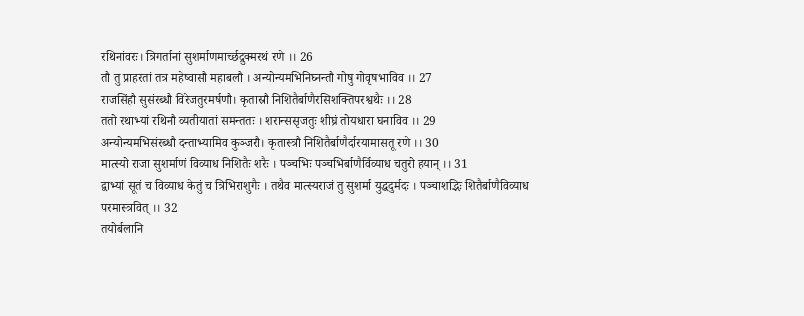रथिनांवरः। त्रिगर्तानां सुशर्माणमार्च्छद्रुक्मरथं रणे ।। 26
तौ तु प्राहरतां तत्र महेष्वासौ महाबलौ । अन्योन्यमभिनिघ्नन्तौ गोषु गोवृषभाविव ।। 27
राजसिंहौ सुसंरब्धौ विरेजतुरमर्षणौ। कृतास्रौ निशितैर्बाणैरसिशक्तिपरश्वथैः ।। 28
ततो रथाभ्यां रथिनौ व्यतीयातां समन्ततः । शरान्ससृजतुः शीघ्रं तोयधारा घनाविव ।। 29
अन्योन्यमभिसंरब्धौ दन्ताभ्यामिव कुञ्जरौ। कृतास्त्रौ निशितैर्बाणैर्दारयामासतू रणे ।। 30
मात्स्यो राजा सुशर्माणं विव्याध निशितैः शरैः । पञ्चभिः पञ्चभिर्बाणैर्विव्याध चतुरो हयान् ।। 31
द्वाभ्यां सूतं च विव्याध केतुं च त्रिभिराशुगैः । तथैव मात्स्यराजं तु सुशर्मा युद्धदुर्मदः । पञ्चाशद्भिः शितैर्बाणैविव्याध परमास्त्रवित् ।। 32
तयोर्बलानि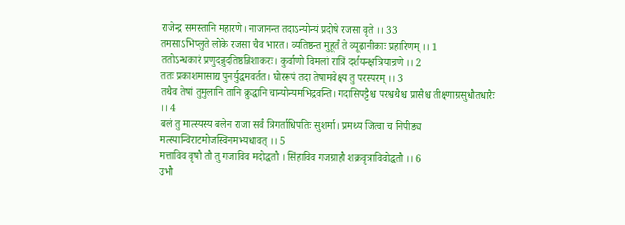राजेन्द्र समस्तानि महारणे। नाजानन्त तदाऽन्योन्यं प्रदोषे रजसा वृते ।। 33
तमसाऽभिप्लुते लोके रजसा चैव भारत। व्यतिष्ठन्त मुहूर्तं ते व्यूढानीकाः प्रहारिणम् ।। 1
ततोऽन्धकारं प्रणुदन्नुदतिष्ठन्निशाकरः। कुर्वाणो विमलां रात्रिं दर्शयन्क्षत्रियान्रणे ।। 2
ततः प्रकाशमासाद्य पुनर्युद्धमवर्तत। घोररूपं तदा तेषामवेक्ष्य तु परस्परम् ।। 3
तथैव तेषां तुमुलानि तानि क्रुद्धानि चान्योन्यमभिद्रवन्ति। गदासिपट्टैश्च परश्वथैश्च प्रासैश्च तीक्ष्णाग्रसुधौतधारैः ।। 4
बलं तु मात्स्यस्य बलेन राजा सर्वं त्रिगर्ताधिपतिः सुशर्मा। प्रमथ्य जित्वा च निपीड्य मत्स्यान्विराटमोजस्विनमभ्यधावत् ।। 5
मत्ताविव वृषौ तौ तु गजाविव मदोद्धतौ । सिंहाविव गजग्राहौ शक्रवृत्राविवोद्धतौ ।। 6
उभौ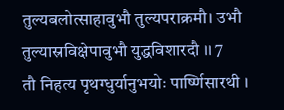तुल्यबलोत्साहावुभौ तुल्यपराक्रमौ। उभौ तुल्यास्रविक्षेपावुभौ युद्धविशारदौ ।। 7
तौ निहत्य पृथग्धुर्यानुभयोः पार्ष्णिसारथी ।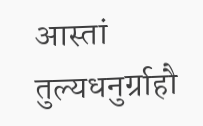आस्तां तुल्यधनुर्ग्राहौ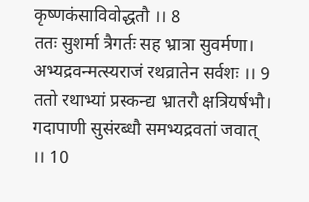कृष्णकंसाविवोद्धतौ ।। 8
ततः सुशर्मा त्रैगर्तः सह भ्रात्रा सुवर्मणा। अभ्यद्रवन्मत्स्यराजं रथव्रातेन सर्वशः ।। 9
ततो रथाभ्यां प्रस्कन्द्य भ्रातरौ क्षत्रियर्षभौ। गदापाणी सुसंरब्धौ समभ्यद्रवतां जवात् ।। 10